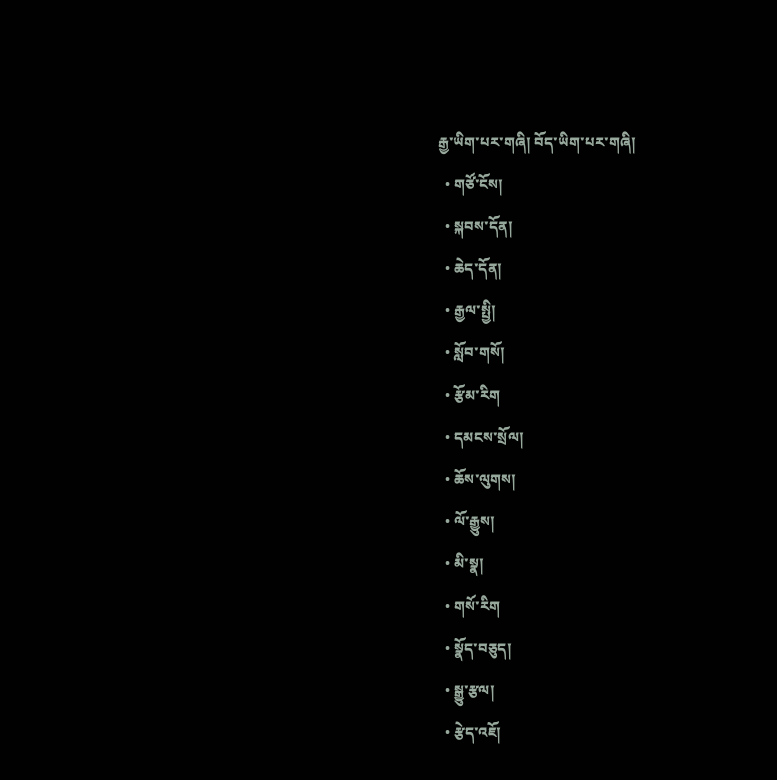རྒྱ་ཡིག་པར་གཞི། བོད་ཡིག་པར་གཞི།
  • གཙོ་ངོས།
  • སྐབས་དོན།
  • ཆེད་དོན།
  • རྒྱལ་སྤྱི།
  • སློབ་གསོ།
  • རྩོམ་རིག
  • དམངས་སྲོལ།
  • ཆོས་ལུགས།
  • ལོ་རྒྱུས།
  • མི་སྣ།
  • གསོ་རིག
  • སྣོད་བཅུད།
  • སྒྱུ་རྩལ།
  • རྩེད་འཇོ།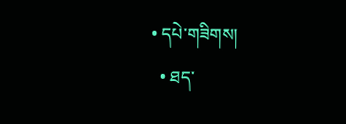• དཔེ་གཟིགས།
  • ཐད་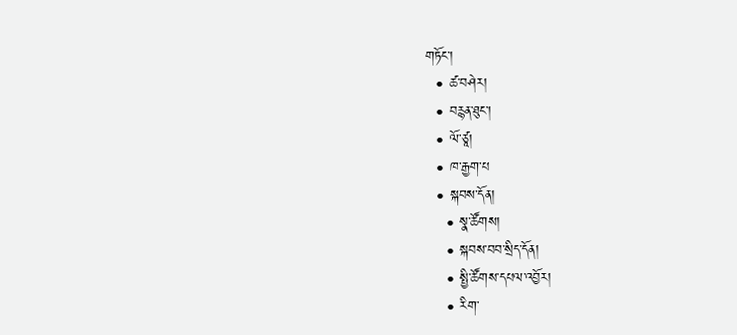གཏོང་།
  • ཚ་བཤེར།
  • བརྙན་ཐུང་།
  • ལོ་ཙཱ།
  • ཁ་རྒྱག་པ
  • སྐབས་དོན།
    • སྣ་ཚོགས།
    • སྐབས་བབ་སྲིད་དོན།
    • སྤྱི་ཚོགས་དཔལ་འབྱོར།
    • རིག་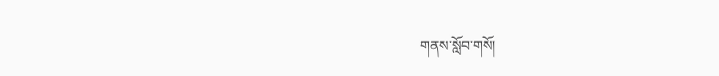གནས་སློབ་གསོ།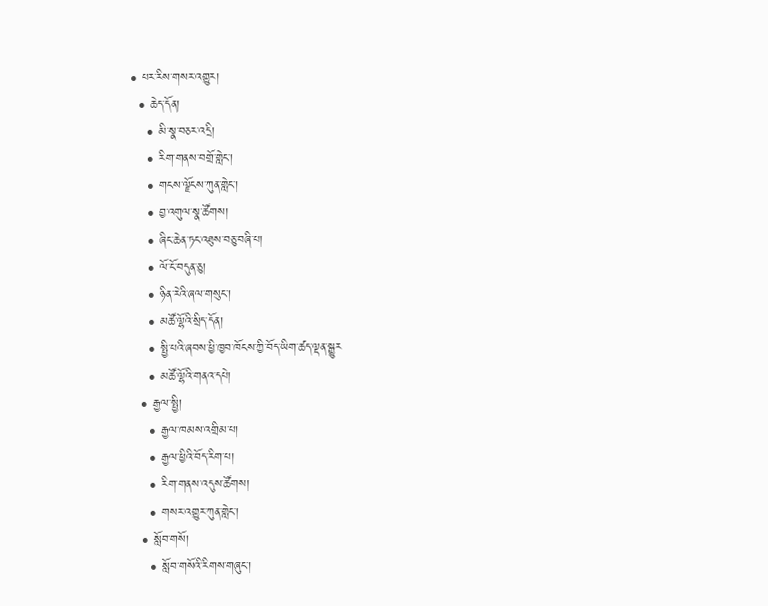• པར་རིས་གསར་འགྱུར།
  • ཆེད་དོན།
    • མི་སྣ་བཅར་འདྲི།
    • རིག་གནས་བགྲོ་གླེང་།
    • གངས་ལྗོངས་ཀུན་གླེང་།
    • བྱ་འགུལ་སྣ་ཚོགས།
    • ཞིང་ཆེན་ཏང་འཐུས་བཅུ་བཞི་པ།
    • ལོ་ངོ་བདུན་ཅུ།
    • ཉིན་རེའི་ཞལ་གསུང་།
    • མཚོ་ལྷོའི་སྲིད་དོན།
    • སྤྱི་པའི་ཞབས་ཕྱི་ཁྱབ་ཁོངས་ཀྱི་བོད་ཡིག་ཚད་ལྡན་སྒྱུར
    • མཚོ་ལྷོའི་གནའ་དཔེ།
  • རྒྱལ་སྤྱི།
    • རྒྱལ་ཁམས་འགྲིམ་པ།
    • རྒྱལ་ཕྱིའི་བོད་རིག་པ།
    • རིག་གནས་འདུས་ཚོགས།
    • གསར་འགྱུར་ཀུན་གླེང་།
  • སློབ་གསོ།
    • སློབ་གསོའི་རིགས་གཞུང་།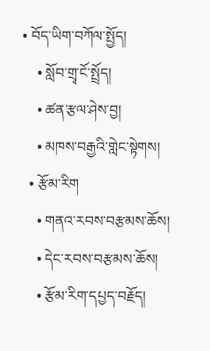• བོད་ཡིག་བཀོལ་སྤྱོད།
    • སློབ་གྲྭ་ངོ་སྤྲོད།
    • ཚན་རྩལ་ཤེས་བྱ།
    • མཁས་བརྒྱའི་གླེང་སྟེགས།
  • རྩོམ་རིག
    • གནའ་རབས་བརྩམས་ཆོས།
    • དེང་རབས་བརྩམས་ཆོས།
    • རྩོམ་རིག་དཔྱད་བརྗོད།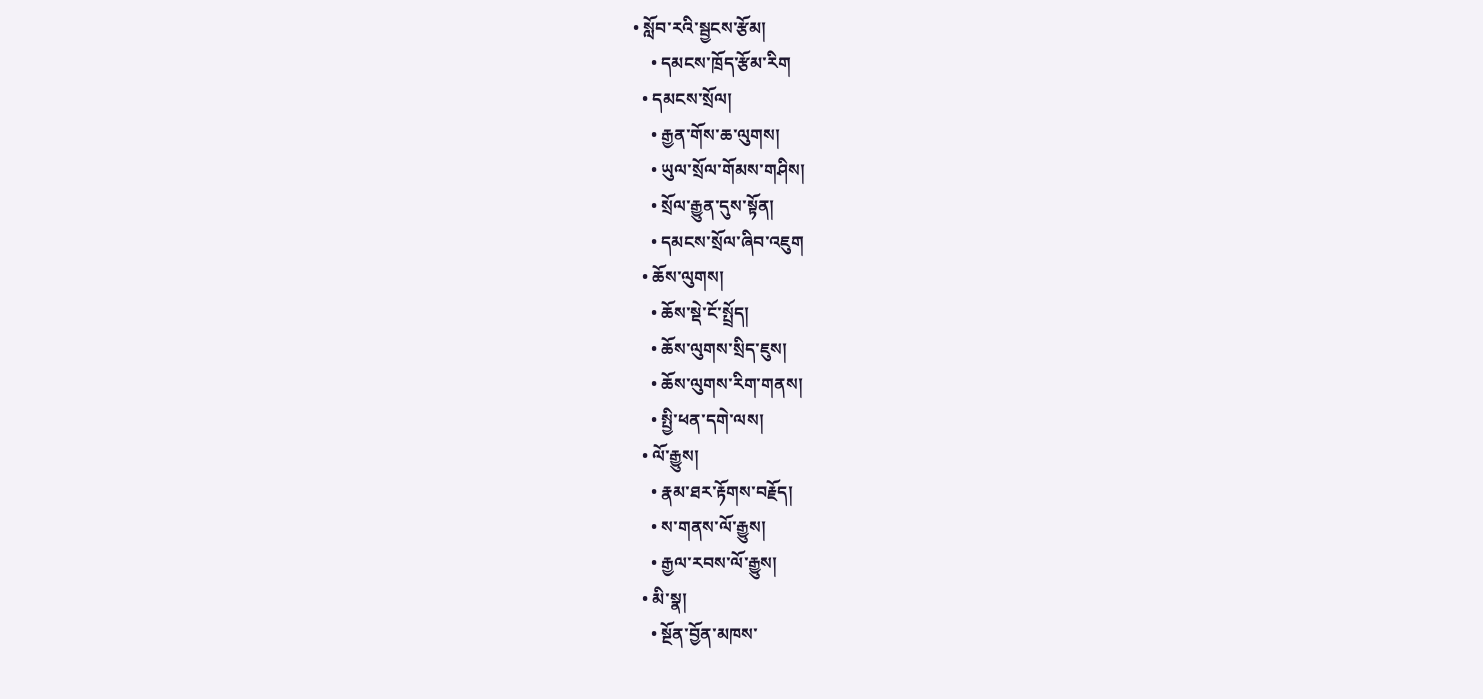• སློབ་རའི་སྦྱངས་རྩོམ།
    • དམངས་ཁྲོད་རྩོམ་རིག
  • དམངས་སྲོལ།
    • རྒྱན་གོས་ཆ་ལུགས།
    • ཡུལ་སྲོལ་གོམས་གཤིས།
    • སྲོལ་རྒྱུན་དུས་སྟོན།
    • དམངས་སྲོལ་ཞིབ་འཇུག
  • ཆོས་ལུགས།
    • ཆོས་སྡེ་ངོ་སྤྲོད།
    • ཆོས་ལུགས་སྲིད་ཇུས།
    • ཆོས་ལུགས་རིག་གནས།
    • སྤྱི་ཕན་དགེ་ལས།
  • ལོ་རྒྱུས།
    • རྣམ་ཐར་རྟོགས་བརྗོད།
    • ས་གནས་ལོ་རྒྱུས།
    • རྒྱལ་རབས་ལོ་རྒྱུས།
  • མི་སྣ།
    • སྔོན་བྱོན་མཁས་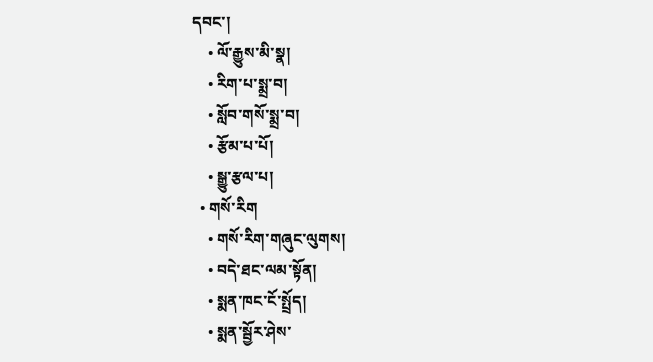དབང་།
    • ལོ་རྒྱུས་མི་སྣ།
    • རིག་པ་སྨྲ་བ།
    • སློབ་གསོ་སྨྲ་བ།
    • རྩོམ་པ་པོ།
    • སྒྱུ་རྩལ་པ།
  • གསོ་རིག
    • གསོ་རིག་གཞུང་ལུགས།
    • བདེ་ཐང་ལམ་སྟོན།
    • སྨན་ཁང་ངོ་སྤྲོད།
    • སྨན་སྦྱོར་ཤེས་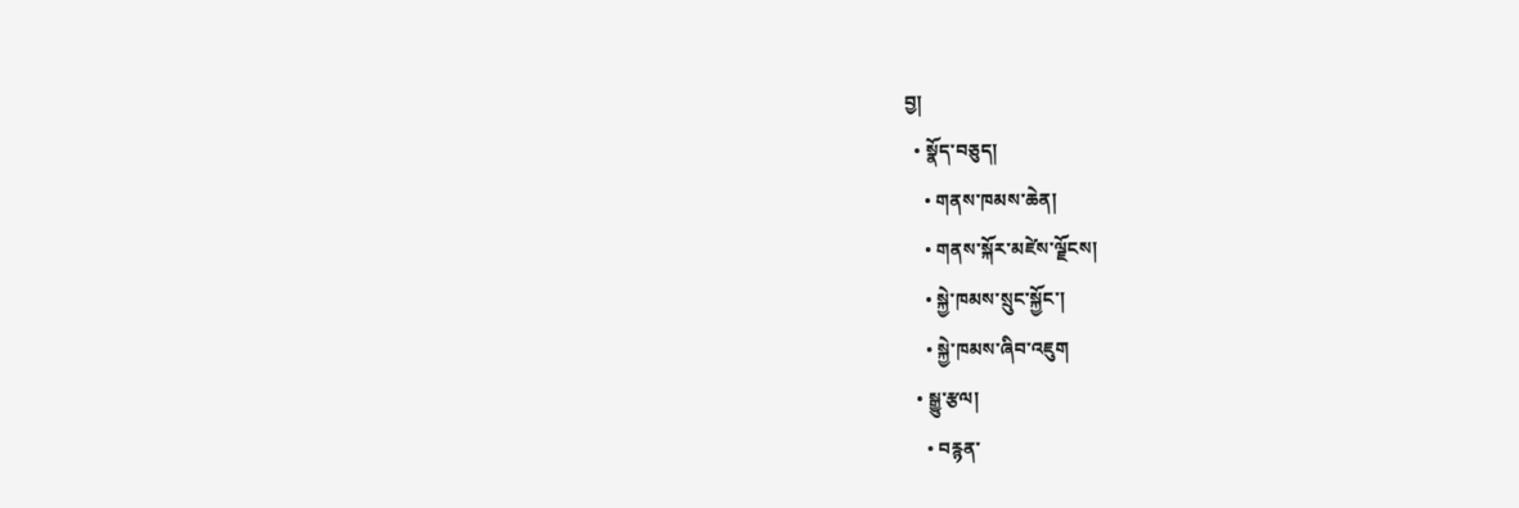བྱ།
  • སྣོད་བཅུད།
    • གནས་ཁམས་ཆེན།
    • གནས་སྐོར་མཛེས་ལྗོངས།
    • སྐྱེ་ཁམས་སྲུང་སྐྱོང་།
    • སྐྱེ་ཁམས་ཞིབ་འཇུག
  • སྒྱུ་རྩལ།
    • བརྙན་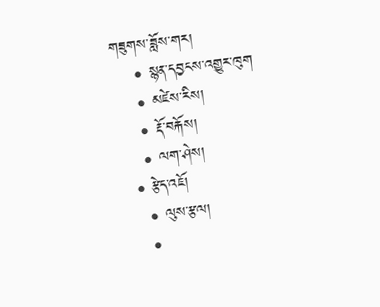གཟུགས་ཟློས་གར།
    • སྙན་དབྱངས་འགྱུར་ཁུག
    • མཛེས་རིས།
    • རྡོ་བརྐོས།
    • ལག་ཤེས།
  • རྩེད་འཇོ།
    • ལུས་རྩལ།
    •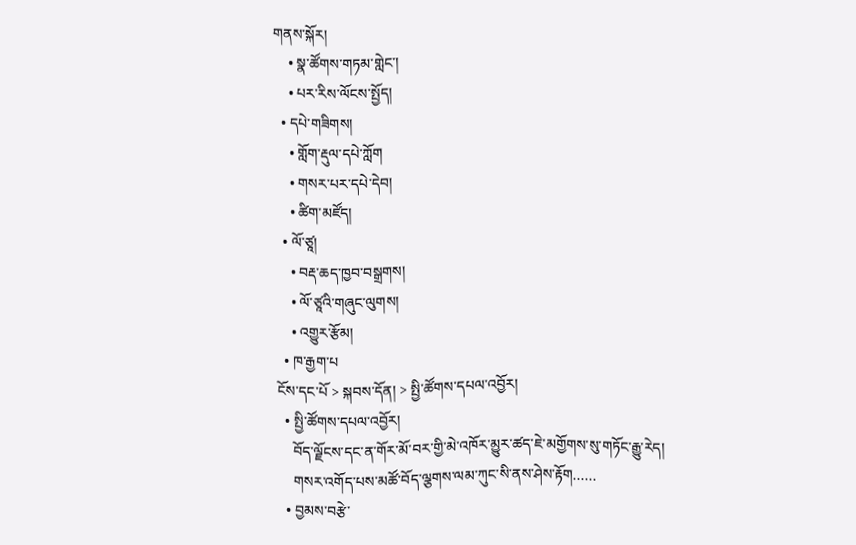གནས་སྐོར།
    • སྣ་ཚོགས་གཏམ་གླེང་།
    • པར་རིས་ལོངས་སྤྱོད།
  • དཔེ་གཟིགས།
    • གློག་རྡུལ་དཔེ་ཀློག
    • གསར་པར་དཔེ་དེབ།
    • ཚིག་མཛོད།
  • ལོ་ཙཱ།
    • བརྡ་ཆད་ཁྱབ་བསྒྲགས།
    • ལོ་ཙཱའི་གཞུང་ལུགས།
    • འགྱུར་རྩོམ།
  • ཁ་རྒྱག་པ
ངོས་དང་པོ > སྐབས་དོན། > སྤྱི་ཚོགས་དཔལ་འབྱོར།
  • སྤྱི་ཚོགས་དཔལ་འབྱོར།
    བོད་ལྗོངས་དང་ན་གོར་མོ་བར་གྱི་མེ་འཁོར་མྱུར་ཚད་ཇེ་མགྱོགས་སུ་གཏོང་རྒྱུ་རེད།
    གསར་འགོད་པས་མཚོ་བོད་ལྕགས་ལམ་ཀུང་སི་ནས་ཤེས་རྟོག......
  • བྱམས་བརྩེ་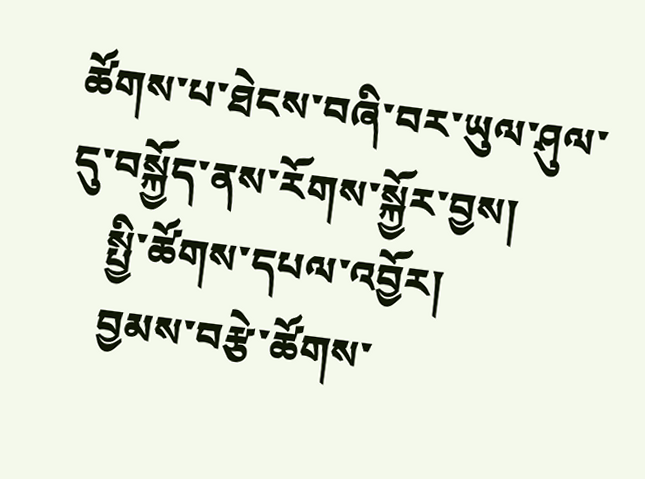ཚོགས་པ་ཐེངས་བཞི་བར་ཡུལ་ཤུལ་དུ་བསྐྱོད་ནས་རོགས་སྐྱོར་བྱས།
    སྤྱི་ཚོགས་དཔལ་འབྱོར།
    བྱམས་བརྩེ་ཚོགས་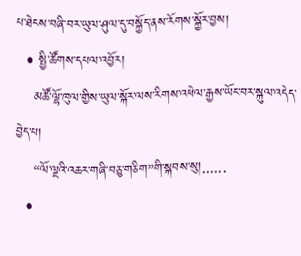པ་ཐེངས་བཞི་བར་ཡུལ་ཤུལ་དུ་བསྐྱོད་ནས་རོགས་སྐྱོར་བྱས།
  • སྤྱི་ཚོགས་དཔལ་འབྱོར།
    མཚོ་ལྷོ་ཁུལ་གྱིས་ཡུལ་སྐོར་ལས་རིགས་འཕེལ་རྒྱས་ཡོང་བར་སྐུལ་འདེད་བྱེད་པ།
    “ལོ་ལྔའི་འཆར་གཞི་བཅུ་གཅིག”གི་སྐབས་སུ།......
  •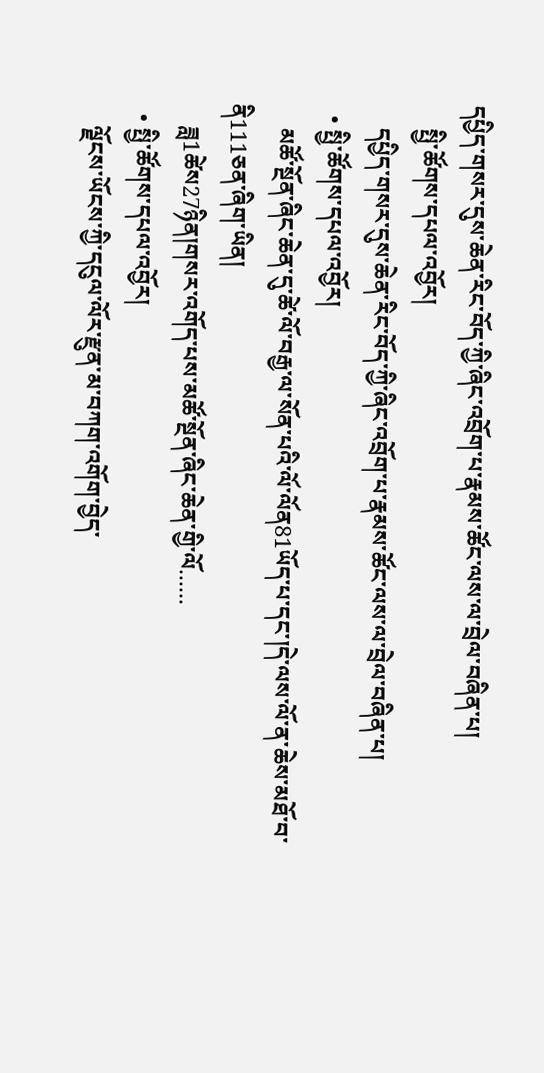དཔྱིད་གསར་དུས་ཆེན་རིང་བོད་ཀྱི་ཞིང་འབྲོག་པ་རྣམས་ཚོང་ལས་ལ་བྲེལ་བཞིན་པ།
    སྤྱི་ཚོགས་དཔལ་འབྱོར།
    དཔྱིད་གསར་དུས་ཆེན་རིང་བོད་ཀྱི་ཞིང་འབྲོག་པ་རྣམས་ཚོང་ལས་ལ་བྲེལ་བཞིན་པ།
  • སྤྱི་ཚོགས་དཔལ་འབྱོར།
    མཚོ་སྔོན་ཞིང་ཆེན་དུ་ཚེ་ལོ་བརྒྱ་ལ་སོན་པའི་ལོ་ལོན81ཡོད་པ་དང་།དེ་ལས་ལོ་ན་ཆེས་མཐོ་བ་ནི111ཅན་ཞིག་ཡིན།
    ཟླ1ཚེས27ཉིན།གསར་འགོད་པས་མཚོ་སྔོན་ཞིང་ཆེན་གྱི་ལོ......
  • སྤྱི་ཚོགས་དཔལ་འབྱོར།
    ལྗོངས་ཡོངས་ཀྱི་དངུལ་ལོར་རྫུན་མ་བཀག་འགོག་བྱེད་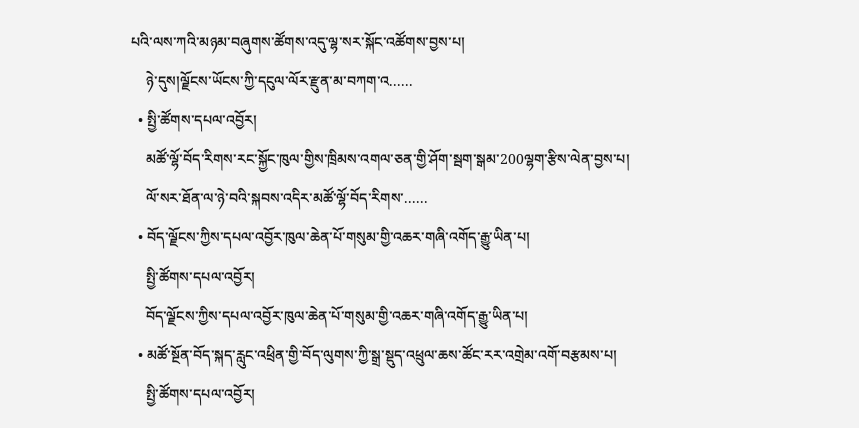པའི་ལས་ཀའི་མཉམ་བཞུགས་ཚོགས་འདུ་ལྷ་སར་སྐོང་འཚོགས་བྱས་པ།
    ཉེ་དུས།ལྗོངས་ཡོངས་ཀྱི་དངུལ་ལོར་རྫུན་མ་བཀག་འ......
  • སྤྱི་ཚོགས་དཔལ་འབྱོར།
    མཚོ་ལྷོ་བོད་རིགས་རང་སྐྱོང་ཁུལ་གྱིས་ཁྲིམས་འགལ་ཅན་གྱི་ཤོག་སྦག་སྒམ་200ལྷག་རྩིས་ལེན་བྱས་པ།
    ལོ་སར་ཐོན་ལ་ཉེ་བའི་སྐབས་འདིར་མཚོ་ལྷོ་བོད་རིགས་......
  • བོད་ལྗོངས་ཀྱིས་དཔལ་འབྱོར་ཁུལ་ཆེན་པོ་གསུམ་གྱི་འཆར་གཞི་འགོད་རྒྱུ་ཡིན་པ།
    སྤྱི་ཚོགས་དཔལ་འབྱོར།
    བོད་ལྗོངས་ཀྱིས་དཔལ་འབྱོར་ཁུལ་ཆེན་པོ་གསུམ་གྱི་འཆར་གཞི་འགོད་རྒྱུ་ཡིན་པ།
  • མཚོ་སྔོན་བོད་སྐད་རླུང་འཕྲིན་གྱི་བོད་ལུགས་ཀྱི་སྒྲ་སྡུད་འཕྲུལ་ཆས་ཚོང་རར་འགྲེམ་འགོ་བརྩམས་པ།
    སྤྱི་ཚོགས་དཔལ་འབྱོར།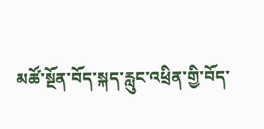མཚོ་སྔོན་བོད་སྐད་རླུང་འཕྲིན་གྱི་བོད་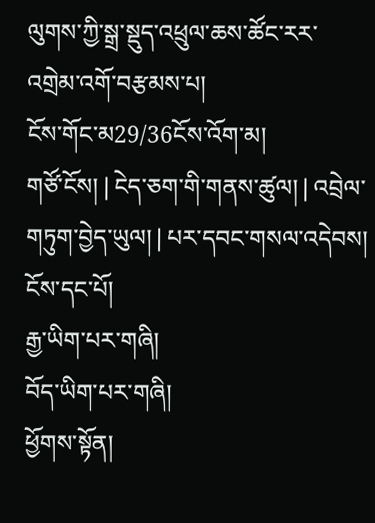ལུགས་ཀྱི་སྒྲ་སྡུད་འཕྲུལ་ཆས་ཚོང་རར་འགྲེམ་འགོ་བརྩམས་པ།
ངོས་གོང་མ29/36ངོས་འོག་མ།
གཙོ་ངོས། | ངེད་ཅག་གི་གནས་ཚུལ། | འབྲེལ་གཏུག་བྱེད་ཡུལ། | པར་དབང་གསལ་འདེབས།
ངོས་དང་པོ།
རྒྱ་ཡིག་པར་གཞི།
བོད་ཡིག་པར་གཞི།
ཕྱོགས་སྟོན།